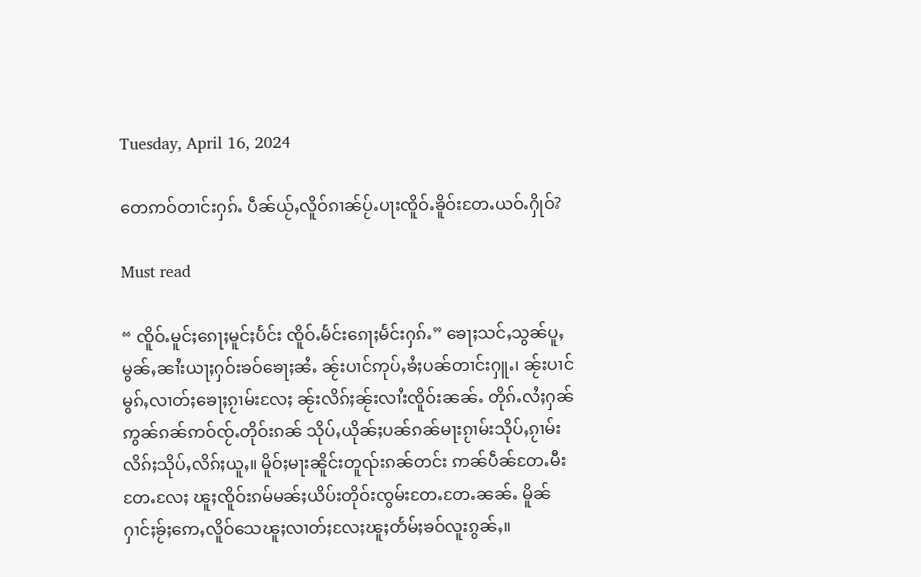Tuesday, April 16, 2024

တေဢဝ်တၢင်းႁၵ်ႉ ပဵၼ်ယႂ်ႇလိူဝ်ၵၢၼ်ပႂ်ႉပႃးၸိူဝ်ႉၶိူဝ်းတႄႉယဝ်ႉႁိုဝ်?

Must read

“ ၸိူဝ်ႉမူင်ႈၵေႃႈမူင်ႈပႅင်း ၸိူဝ်ႉမႅင်းၵေႃႈမႅင်းႁၵ်ႉ” ၶေႃႈသင်ႇသွၼ်ပူႇမွၼ်ႇၼၢႆးယႃႈႁဝ်းၶဝ်ၶေႃႈၼႆႉ ၼႂ်းပၢင်ဢုပ်ႇၶႆႈပၼ်တၢင်းႁူႉ၊ ၼႂ်းပၢင်မွၵ်ႇလၢတ်ႈၶေႃႈၵႂၢမ်းလႄႈ ၼႂ်းလိၵ်ႈၼႂ်းလၢႆးၸိူဝ်းၼၼ်ႉ တိုၵ်ႉလႆႈႁၼ်ဢွၼ်ၵၼ်ဢဝ်ၸႂ်ႉတိုဝ်းၵၼ် သိုပ်ႇယိုၼ်ႈပၼ်ၵၼ်မႃးၵႂၢမ်းသိုပ်ႇၵႂၢမ်း လိၵ်ႈသိုပ်ႇလိၵ်ႈယူႇ။ မိူဝ်ႈမႃးၼိူင်းတူၺ်းၵၼ်တင်း ဢၼ်ပဵၼ်တႄႉမီးတႄႉလႄႈ ၽူႈၸိူဝ်းၵမ်မၼ်ႈယိပ်းတိုဝ်းၸွမ်းတႄႉတႄႉၼၼ်ႉ မိူၼ်ႁၢင်ႈၶႂ်ႈဢေႇလိူဝ်သေၽူႈလၢတ်ႈလႄႈၽူႈတႅမ်ႈၶဝ်လူးၵွၼ်ႇ။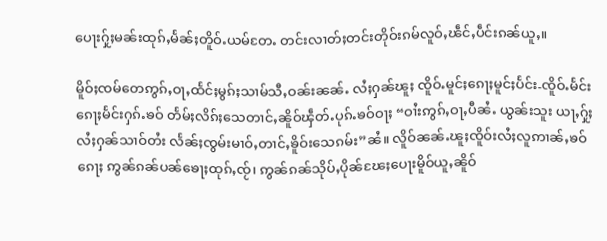ပေႃးႁႂ်ႈမၼ်းထုၵ်ႇမႅၼ်ႈတိူဝ်ႉယမ်တႄႉ တင်းလၢတ်ႈတင်းတိုဝ်းၵမ်လူဝ်ႇၽဵင်ႇပဵင်းၵၼ်ယူႇ။

မိူဝ်ႈၸမ်တေဢွၵ်ႇဝႃႇထႅင်ႈမွၵ်ႈသၢမ်သီႇဝၼ်းၼၼ်ႉ လႆႈႁၼ်ၽူႈ ၸိူဝ်ႉမူင်ႈၵေႃႈမူင်ႈပႅင်း-ၸိူဝ်ႉမႅင်းၵေႃႈမႅင်းႁၵ်ႉၶဝ် တႅမ်ႈလိၵ်ႈသေတၢင်ႇၼိူဝ်ၾဵတ်ႉပုၵ်ႉၶဝ်ဝႃႈ “ဝၢႆးဢွၵ်ႇဝႃႇပီၼႆႉ ယွၼ်းသူး ယႃႇႁႂ်ႈလႆႈႁၼ်သၢဝ်တႆး လႅၼ်ႈၸွမ်းမၢဝ်ႇတၢင်ႇၶိူဝ်းသေၵမ်း”ၼႆ။ လိူဝ်ၼၼ်ႉၽူႈၸိူဝ်းလႆႈလူဢၢၼ်ႇၶဝ်ၵေႃႈ ဢွၼ်ၵၼ်ပၼ်ၶေႃႈထုၵ်ႇၸႂ်၊ ဢွၼ်ၵၼ်သိုပ်ႇပိုၼ်ၽႄႈပေႃးမိူဝ်ယူႇၼိူဝ်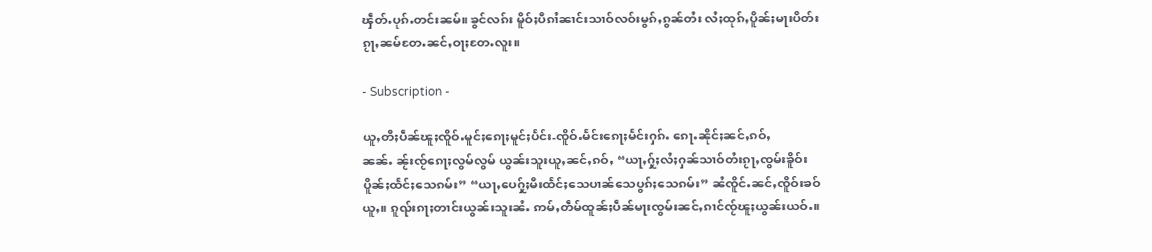ၾဵတ်ႉပုၵ်ႉတင်းၼမ်။ ၶွင်လၵ်း မိူဝ်ႈပီၵၢႆၼၢင်းသၢဝ်လဝ်းမွၵ်ႇၵွၼ်တႆး လႆႈထုၵ်ႇပိူၼ်ႈမႃးပိတ်းၵႂႃႇၼမ်တႄႉၼင်ႇဝႃႈတႄႉလူး။

- Subscription -

ယူႇတီႈပဵၼ်ၽူႈၸိူဝ်ႉမူင်ႈၵေႃႈမူင်ႈပႅင်း-ၸိူဝ်ႉမႅင်းၵေႃႈမႅင်းႁၵ်ႉ ၵေႃႉၼိုင်ႈၼင်ႇၵဝ်ႇၼၼ်ႉ ၼႂ်းၸႂ်ၵေႃႈလွမ်လွမ် ယွၼ်းသူးယူႇၼင်ႇၵဝ်ႇ “ယႃႇႁႂ်ႈလႆႈႁၼ်သၢဝ်တႆးၵႂႃႇၸွမ်းၶိူဝ်းပိူၼ်ႈထႅင်ႈသေၵမ်း” “ယႃႇပေႁႂ်ႈမီးထႅင်ႈသေပၢၼ်သေပွၵ်ႈသေၵမ်း” ၼႆၸိူင်ႉၼင်ႇၸိူဝ်းၶဝ်ယူႇ။ ၵူၺ်းၵႃႈတၢင်းယွၼ်းသူးၼႆႉ ဢမ်ႇတဵမ်ထူၼ်ႈပဵၼ်မႃးၸွမ်းၼင်ႇၵၢင်ၸႂ်ၽူႈယွၼ်းယဝ်ႉ။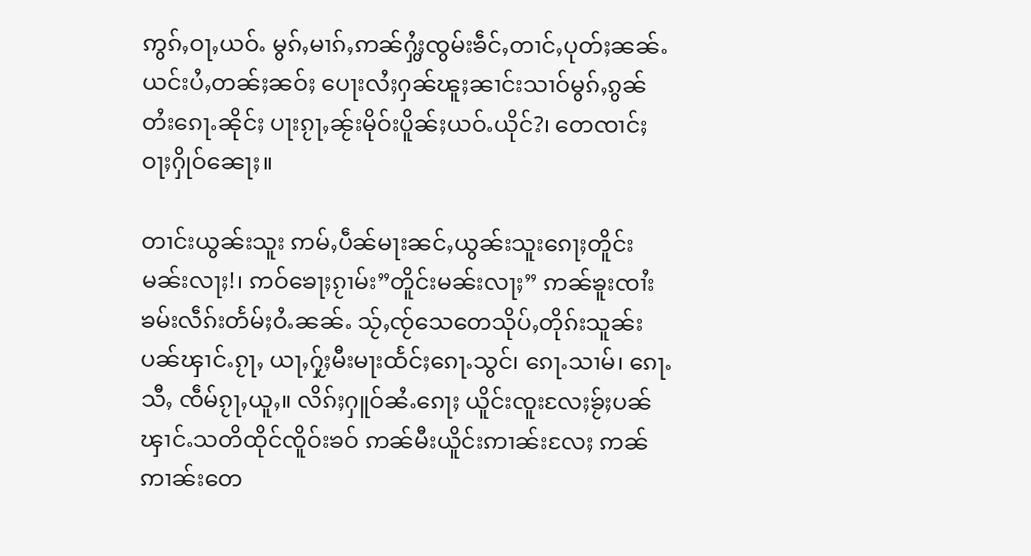ဢွၵ်ႇဝႃႇယဝ်ႉ မွၵ်ႇမၢၵ်ႇဢၼ်ႁွႆႈၸွမ်းၶဵင်ႇတၢင်ႇပုတ်ႈၼၼ်ႉ ယင်းပႆႇတၼ်ႈၼဝ်ႈ ပေႃးလႆႈႁၼ်ၽူႈၼၢင်းသၢဝ်မွၵ်ႇၵွၼ်တႆးၵေႃႉၼိုင်ႈ ပႃးၵႂႃႇၼႂ်းမိုဝ်းပိူၼ်ႈယဝ်ႉယိုင်?၊ တေၸၢင်ႈဝႃႈႁိုဝ်ၼေႃႈ။

တၢင်းယွၼ်းသူး ဢမ်ႇပဵၼ်မႃးၼင်ႇယွၼ်းသူးၵေႃႈတိူင်းမၼ်းလႃႈ!၊ ဢဝ်ၶေႃႈၵႂၢမ်း”တိူင်းမၼ်းလႃႈ” ဢၼ်ၶူးၸၢႆးၶမ်းလဵၵ်းတႅမ်ႈဝႆႉၼၼ်ႉ သႂ်ႇၸႂ်သေတေသိုပ်ႇတိုၵ်းသူၼ်းပၼ်ၾၢင်ႉၵႂႃႇ ယႃႇႁႂ်ႈမီးမႃးထႅင်ႈၵေႃႉသွင်၊ ၵေႃႉသၢမ်၊ ၵေႃႉသီႇ ၸဵမ်ၵႂႃႇယူႇ။ လိၵ်ႈႁူဝ်ၼႆႉၵေႃႈ ယိူင်းၸူးလႄႈၶႂ်ႈပၼ်ၾၢင်ႉသတိထိုင်ၸိူဝ်းၶဝ် ဢၼ်မီးယိူင်းဢၢၼ်းလႄႈ ဢၼ်ဢၢၼ်းတေ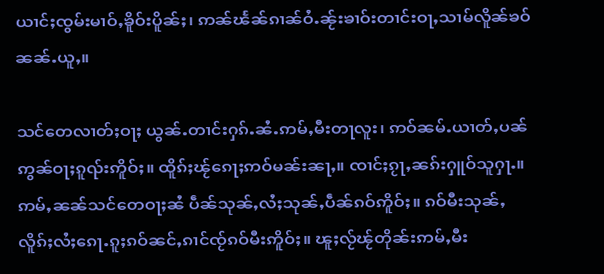ယၢင်ႈၸွမ်းမၢဝ်ႇၶိူဝ်းပိူၼ်ႈ၊ ဢၼ်ၽႅၼ်ၵၢၼ်ဝႆႉၼႂ်းၶၢဝ်းတၢင်းဝႃႇသၢမ်လိူၼ်ၶဝ်ၼၼ်ႉယူႇ။

သင်တေလၢတ်ႈဝႃႈ ယွၼ်ႉတၢင်းႁၵ်ႉၼႆႉဢမ်ႇမီးတႃလူး၊ ဢဝ်ၼမ်ႉယၢတ်ႇပၼ်ဢွၼ်ဝႃႈၵူၺ်းဢိူဝ်ႈ။ ထိူၵ်ႈၽႂ်ၵေႃႈဢဝ်မၼ်းၼႃႇ။ ၸၢင်ႈၵႂႃႇၼၵ်းႁူဝ်သူႁႃႉ။ ဢမ်ႇၼၼ်သင်တေဝႃႈၼႆ ပဵၼ်သုၼ်ႇလႆႈသုၼ်ႇပဵၼ်ၵဝ်ဢိူဝ်ႈ။ ၵဝ်မီးသုၼ်ႇလိူၵ်ႈလႆႈၵေႃႉၵူႈၵဝ်ၼင်ႇၵၢင်ၸႂ်ၵဝ်မီးဢိူဝ်ႈ။ ၽူႈလႂ်ၽႂ်တိုၼ်းဢမ်ႇမီး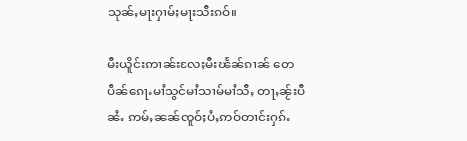သုၼ်ႇမႃးႁၢမ်ႈမႃးသီးၵဝ်။

မီးယိူင်းဢၢၼ်းလႄႈမီးၽႅၼ်ၵၢၼ် တေပဵၼ်ၵေႃႉမၢႆသွင်မၢႆသၢမ်မၢႆသီႇ တႃႇၼႂ်းပီၼႆႉ ဢမ်ႇၼၼ်ၸူဝ်ႈပႆႇဢဝ်တၢင်းႁၵ်ႉ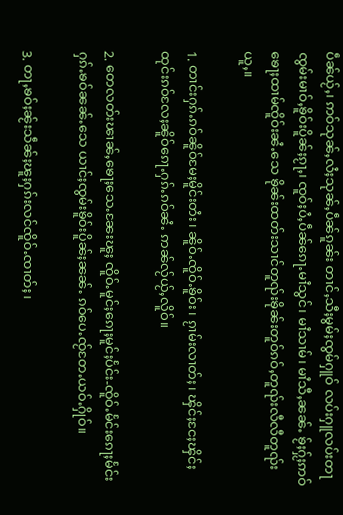ပဵၼ်ယႂ်ႇ၊ ဢဝ်သုၼ်ႇလႆႈသုၼ်ႇပဵၼ်ၵူၼ်း တၢင်ႇသီႈမွမ်ႈၸွမ်ႁူဝ် လပ်းႁူလပ်းတႃၸွမ်းမၢဝ်ႇၶိူဝ်းပိူၼ်ႈၵႂႃႇ၊ ၸူဝ်ႈပႆႇပဵၼ်ၵေႃႉမၢႆသွင်၊ မၢႆသၢမ်၊ မၢႆသီႇၼၼ်ႉ ၶႂ်ႈႁႂ်ႈဢဝ်ၶေႃႈထၢမ်ၸိူဝ်းၼႆႉသေ ၶိုၼ်းထတ်းသၢင်တူၺ်းၶိုၼ်းတူဝ်ၵဝ်ႇတူၺ်းလီလီတူၺ်းယူႇ။

1. တၢင်းႁၵ်ႉၵဝ်ၼိူဝ်မႄႈမိူင်းတႆး၊ ၼိူဝ်ႉၸိူဝ်ႉၶိူဝ်း၊ ၵႂၢမ်းလၢတ်ႈ၊ ၾိင်ႈငႄႈၾိင်ႈထုင်းၵဝ်လႄႈၼိူဝ်ၵေႃႉႁၵ်ႉၵဝ်ၼႆႉ ဢၼ်လႂ်ယႂ်ႇလိူဝ်။

2. တေလတ်းၽၢၼ်ႇၶေႃႈသေႉၼႄးၽူႈ ၸိူဝ်ႉမူင်ႈၵေႃႈမူင်ႈပႅင်း-ၸိူဝ်ႉမႅင်းၵေႃႈမႅင်းႁၵ်ႉၶဝ်ၼၼ်ႉသေ ယၢင်ႈၸွမ်းၶိူဝ်းပိူၼ်ႈၼၼ်ႉ ၵဝ်ပေႉၸႂ်တႄႉယဝ်ႉႁိုဝ်။

3. တႃႇၶဝ်ႈၼႂ်းသဵၼ်ႈၽူႈႁၵ်းလင်ၸိူဝ်ႉၸၢတ်ႈ၊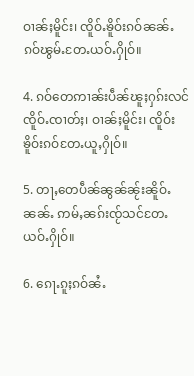ဝၢၼ်ႈမိူင်း၊ ၸိူဝ်ႉၶိူဝ်းၵဝ်ၼၼ်ႉ ၵဝ်ၽွမ်ႉတႄႉယဝ်ႉႁိုဝ်။

4. ၵဝ်တေဢၢၼ်းပဵၼ်ၽူႈႁၵ်းလင်ၸိူဝ်ႉၸၢတ်ႈ၊ ဝၢၼ်ႈမိူင်း၊ ၸိူဝ်းၶိူဝ်းၵဝ်တႄႉယူႇႁိုဝ်။

5. တႃႇတေပဵၼ်ၼွၼ်ၼႂ်းၼိူဝ်ႉၼၼ်ႉ ဢမ်ႇၼၵ်းၸႂ်သင်တႄႉယဝ်ႉႁိုဝ်။

6. ၵေႃႉၵူႈၵဝ်ၼႆႉ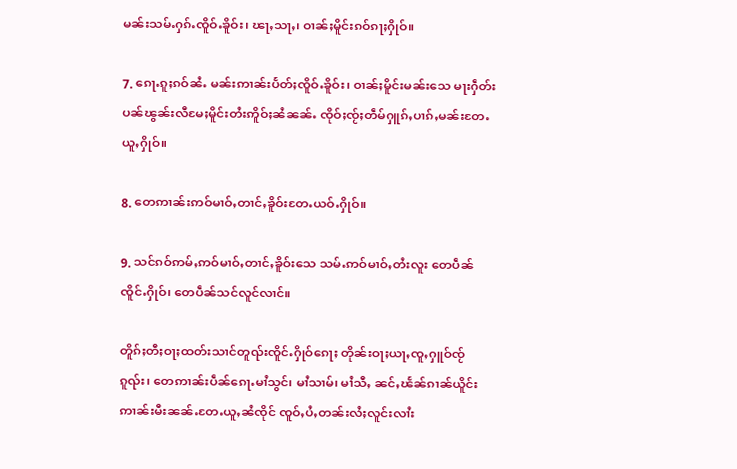မၼ်းသမ်ႉႁၵ်ႉၸိူဝ်ႉၶိူဝ်း၊ ၽႃႇသႃႇ၊ ဝၢၼ်ႈမိူင်းၵဝ်ၵႃႈႁိုဝ်။

7. ၵေႃႉၵူႈၵဝ်ၼႆႉ မၼ်းဢၢၼ်းပႅတ်ႈၸိူဝ်ႉၶိူဝ်း၊ ဝၢၼ်ႈမိူင်းမၼ်းသေ မႃးႁဵတ်းပၼ်ၽွၼ်းလီမႄႈမိူင်းတႆးဢိူဝ်ႈၼႆၼၼ်ႉ ၸိုဝ်ႈၸႂ်ႈတဵမ်ႁူၵ်ႇပၢၵ်ႇမၼ်းတႄႉယူႇႁိုဝ်။

8. တေဢၢၼ်းဢဝ်မၢဝ်ႇတၢင်ႇၶိူဝ်းတႄႉယဝ်ႉႁိုဝ်။

9. သင်ၵဝ်ဢမ်ႇဢဝ်မၢဝ်ႇတၢင်ႇၶိူဝ်းသေ သမ်ႉဢဝ်မၢဝ်ႇတႆးလူး တေပဵၼ်ၸိူင်ႉႁိုဝ်၊ တေပဵၼ်သင်လူင်လၢင်။

တိူၵ်ႈတီႈဝႃႈထတ်းသၢင်တူၺ်းၸိူင်ႉႁိုဝ်ၵေႃႈ တိုၼ်းဝႃႈယႃႇၸူႇႁူဝ်ၸႂ်ၵူၺ်း၊ တေဢၢၼ်းပဵၼ်ၵေႃႉမၢႆသွင်၊ မၢႆသၢမ်၊ မၢႆသီႇ ၼင်ႇၽႅၼ်ၵၢၼ်ယိူင်းဢၢၼ်းမီးၼၼ်ႉတႄႉယူႇၼႆၸိုင် ၸူဝ်ႇပႆႇတၼ်းလႆႈလူင်းလၢႆး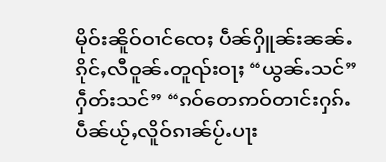မိုဝ်းၼိူဝ်ဝၢင်ၸေႈ ပဵၼ်ႁိူၼ်းၼၼ်ႉ ၵိုင်ႇလီဝူၼ်ႉတူၺ်းဝႃႈ “ယွၼ်ႉသင်” ႁဵတ်းသင်” “ၵဝ်တေဢဝ်တၢင်းႁၵ်ႉ ပဵၼ်ယႂ်ႇလိူဝ်ၵၢၼ်ပႂ်ႉပႃး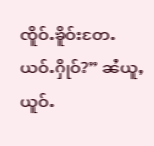ၸိူဝ်ႉၶိူဝ်းတႄႉယဝ်ႉႁိုဝ်?” ၼႆယူႇယူဝ်ႉ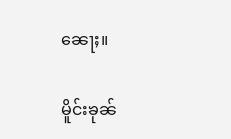ၼေႃႈ။

မိူင်းၶုၼ်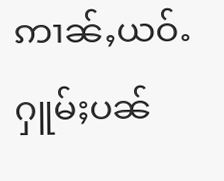ဢၢၼ်ႇယဝ်ႉႁူမ်ႈပၼ်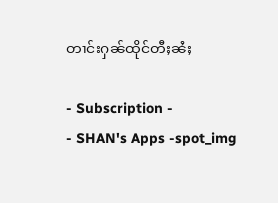တၢင်းႁၼ်ထိုင်တီႈၼႆႈ

- Subscription -
- SHAN's Apps -spot_img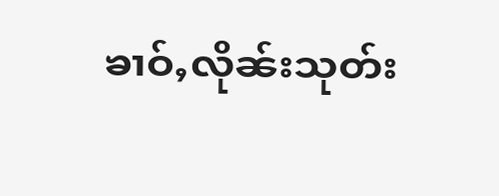ၶၢဝ်ႇလိုၼ်းသုတ်း